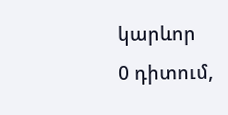կարևոր
0 դիտում,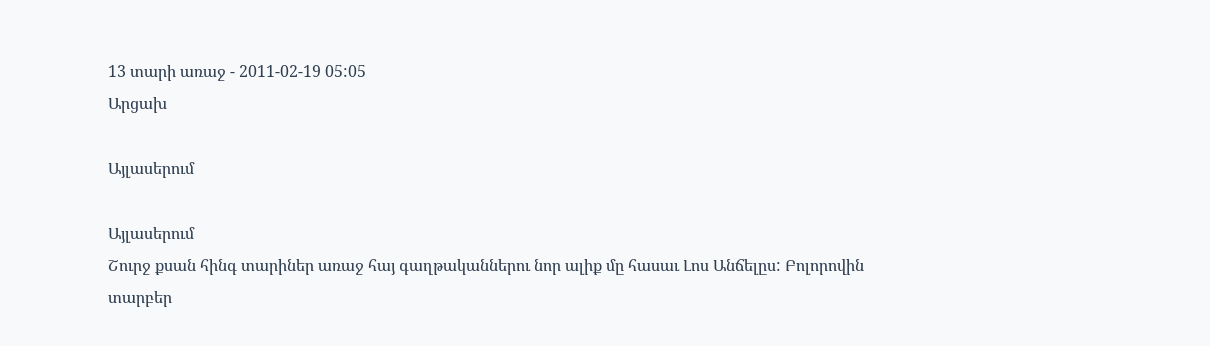13 տարի առաջ - 2011-02-19 05:05
Արցախ

Այլասերում

Այլասերում
Շուրջ քսան հինգ տարիներ առաջ հայ գաղթականներու նոր ալիք մը հասաւ Լոս Անճելըս: Բոլորովին տարբեր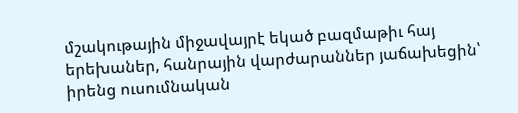մշակութային միջավայրէ եկած բազմաթիւ հայ երեխաներ, հանրային վարժարաններ յաճախեցին՝ իրենց ուսումնական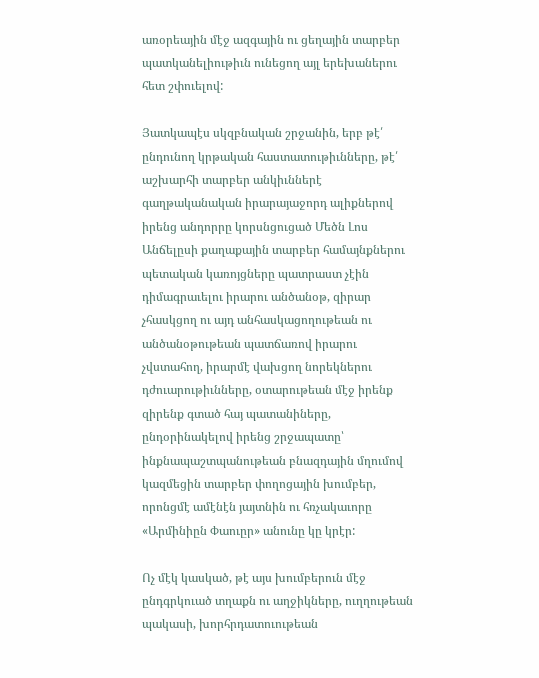առօրեային մէջ ազգային ու ցեղային տարբեր պատկանելիութիւն ունեցող այլ երեխաներու հետ շփուելով:

Յատկապէս սկզբնական շրջանին, երբ թէ՛ ընդունող կրթական հաստատութիւնները, թէ՛ աշխարհի տարբեր անկիւններէ գաղթականական իրարայաջորդ ալիքներով իրենց անդորրը կորսնցուցած Մեծն Լոս Անճելըսի քաղաքային տարբեր համայնքներու պետական կառոյցները պատրաստ չէին դիմագրաւելու իրարու անծանօթ, զիրար չհասկցող ու այդ անհասկացողութեան ու անծանօթութեան պատճառով իրարու չվստահող, իրարմէ վախցող նորեկներու դժուարութիւնները, օտարութեան մէջ իրենք զիրենք գտած հայ պատանիները, ընդօրինակելով իրենց շրջապատը՝ ինքնապաշտպանութեան բնազդային մղումով կազմեցին տարբեր փողոցային խումբեր, որոնցմէ ամէնէն յայտնին ու հռչակաւորը «Արմինիըն Փաուըր» անունը կը կրէր:

Ոչ մէկ կասկած, թէ այս խումբերուն մէջ ընդգրկուած տղաքն ու աղջիկները, ուղղութեան պակասի, խորհրդատուութեան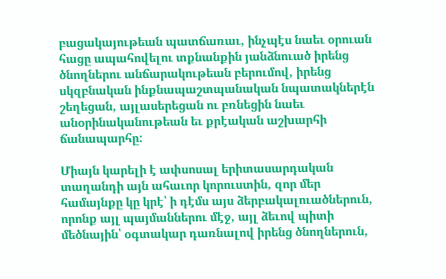բացակայութեան պատճառաւ, ինչպէս նաեւ օրուան հացը ապահովելու տքնանքին յանձնուած իրենց ծնողներու անճարակութեան բերումով, իրենց սկզբնական ինքնապաշտպանական նպատակներէն շեղեցան, այլասերեցան ու բռնեցին նաեւ անօրինականութեան եւ քրէական աշխարհի ճանապարհը:

Միայն կարելի է ափսոսալ երիտասարդական տաղանդի այն ահաւոր կորուստին, զոր մեր համայնքը կը կրէ՝ ի դէմս այս ձերբակալուածներուն, որոնք այլ պայմաններու մէջ, այլ ձեւով պիտի մեծնային՝ օգտակար դառնալով իրենց ծնողներուն,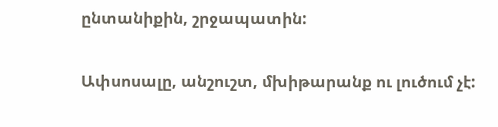ընտանիքին, շրջապատին:

Ափսոսալը, անշուշտ, մխիթարանք ու լուծում չէ: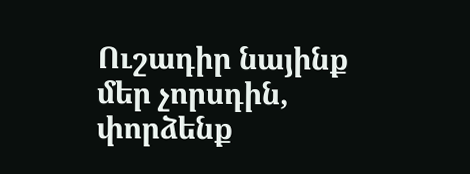Ուշադիր նայինք մեր չորսդին, փորձենք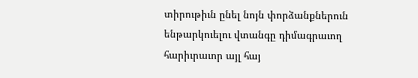տիրութիւն ընել նոյն փորձանքներուն ենթարկուելու վտանգը դիմագրաւող հարիւրաւոր այլ հայ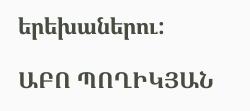երեխաներու:

ԱԲՈ ՊՈՂԻԿՅԱՆ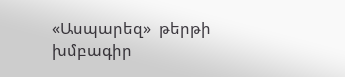«Ասպարեզ»  թերթի  խմբագիր